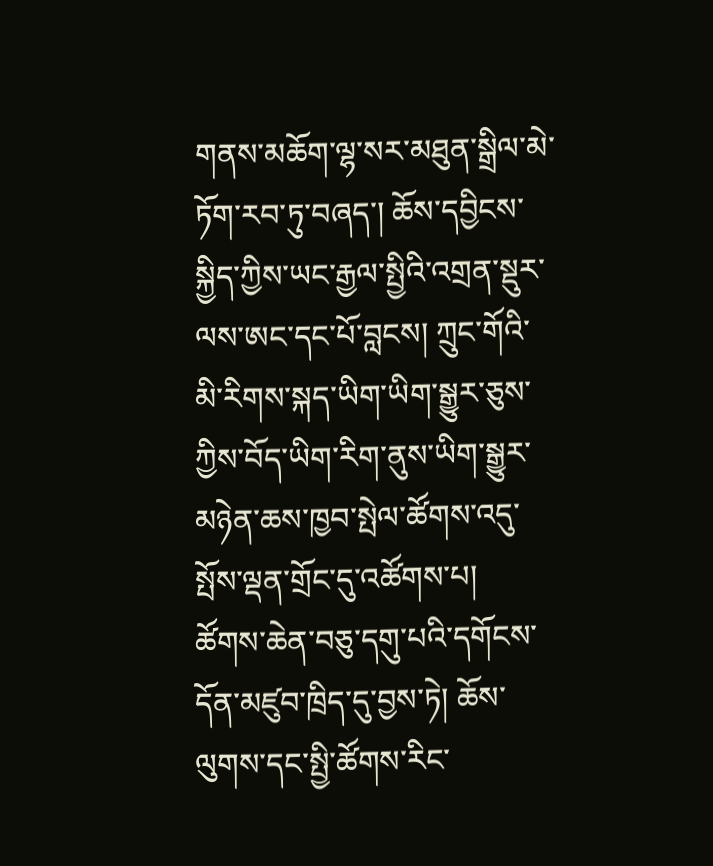གནས་མཆོག་ལྷ་སར་མཐུན་སྒྲིལ་མེ་ཏོག་རབ་ཏུ་བཞད་། ཆོས་དབྱིངས་སྐྱིད་ཀྱིས་ཡང་རྒྱལ་སྤྱིའི་འགྲན་སྡུར་ལས་ཨང་དང་པོ་བླངས། ཀྲུང་གོའི་མི་རིགས་སྐད་ཡིག་ཡིག་སྒྱུར་ཅུས་ཀྱིས་བོད་ཡིག་རིག་ནུས་ཡིག་སྒྱུར་མཉེན་ཆས་ཁྱབ་སྤེལ་ཚོགས་འདུ་སྤོས་ལྡན་གྲོང་དུ་འཚོགས་པ། ཚོགས་ཆེན་བཅུ་དགུ་པའི་དགོངས་དོན་མཛུབ་ཁྲིད་དུ་བྱས་ཏེ། ཆོས་ལུགས་དང་སྤྱི་ཚོགས་རིང་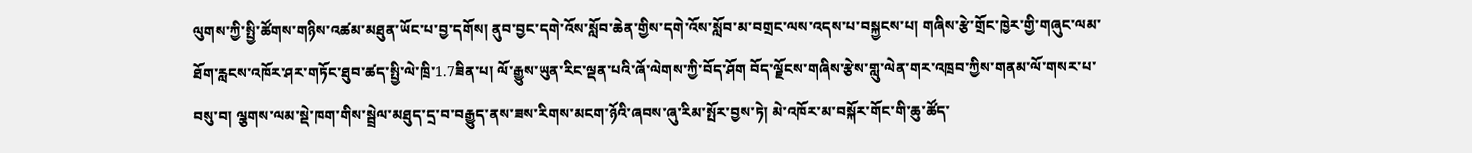ལུགས་ཀྱི་སྤྱི་ཚོགས་གཉིས་འཚམ་མཐུན་ཡོང་པ་བྱ་དགོས། ནུབ་བྱང་དགེ་འོས་སློབ་ཆེན་གྱིས་དགེ་འོས་སློབ་མ་བགྲང་ལས་འདས་པ་བསྐྱངས་པ། གཞིས་རྩེ་གྲོང་ཁྱེར་གྱི་གཞུང་ལམ་ཐོག་རླངས་འཁོར་ཤར་གཏོང་ཐུབ་ཚད་སྤྱི་ལེ་ཁྲི་1.7ཟིན་པ། ལོ་རྒྱུས་ཡུན་རིང་ལྡན་པའི་ཞོ་ལེགས་ཀྱི་བོད་ཤོག བོད་ལྗོངས་གཞིས་རྩེས་གླུ་ལེན་གར་འཁྲབ་ཀྱིས་གནམ་ལོ་གསར་པ་བསུ་བ། ལྕགས་ལམ་སྡེ་ཁག་གིས་སྦྲེལ་མཐུད་དྲ་བ་བརྒྱུད་ནས་ཟས་རིགས་མངག་ཉོའི་ཞབས་ཞུ་རིམ་སྤོར་བྱས་ཏེ། མེ་འཁོར་མ་བསྐོར་གོང་གི་ཆུ་ཚོད་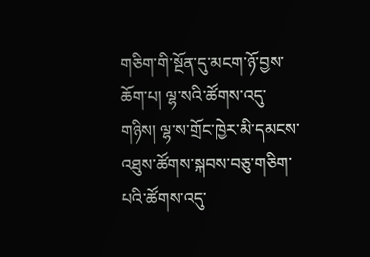གཅིག་གི་སྔོན་དུ་མངག་ཉོ་བྱས་ཆོག་པ། ལྷ་སའི་ཚོགས་འདུ་གཉིས། ལྷ་ས་གྲོང་ཁྱེར་མི་དམངས་འཐུས་ཚོགས་སྐབས་བཅུ་གཅིག་པའི་ཚོགས་འདུ་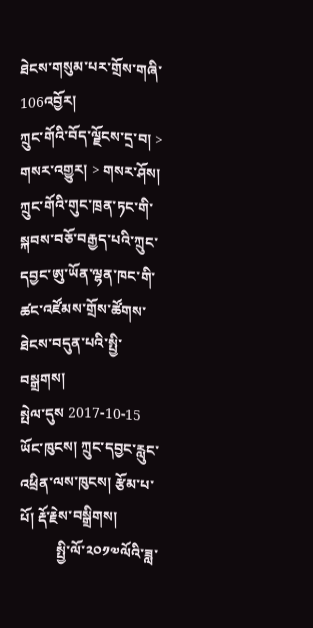ཐེངས་གསུམ་པར་གྲོས་གཞི་106འབྱོར།
ཀྲུང་གོའི་བོད་ལྗོངས་དྲ་བ། > གསར་འགྱུར། > གསར་ཤོས།
ཀྲུང་གོའི་གུང་ཁྲན་ཏང་གི་སྐབས་བཅོ་བརྒྱད་པའི་ཀྲུང་དབྱང་ཨུ་ཡོན་ལྷན་ཁང་གི་ཚང་འཛོམས་གྲོས་ཚོགས་ཐེངས་བདུན་པའི་སྤྱི་བསྒྲགས།
སྤེལ་དུས 2017-10-15 ཡོང་ཁུངས། ཀྲུང་དབྱང་རླུང་འཕྲིན་ལས་ཁུངས། རྩོམ་པ་པོ། རྡོ་རྗེས་བསྒྲིགས།
          སྤྱི་ལོ་༢༠༡༧ལོའི་ཟླ་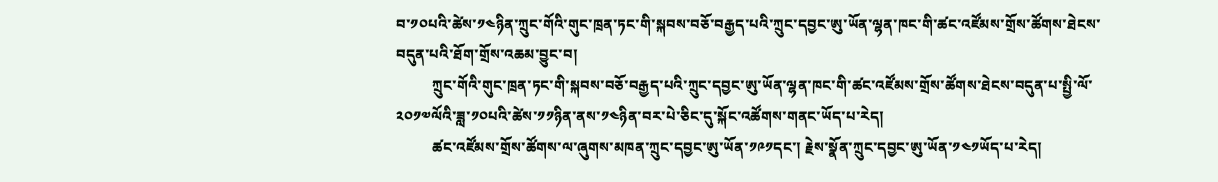བ་༡༠པའི་ཚེས་༡༤ཉིན་ཀྲུང་གོའི་གུང་ཁྲན་ཏང་གི་སྐབས་བཅོ་བརྒྱད་པའི་ཀྲུང་དབྱང་ཨུ་ཡོན་ལྷན་ཁང་གི་ཚང་འཛོམས་གྲོས་ཚོགས་ཐེངས་བདུན་པའི་ཐོག་གྲོས་འཆམ་བྱུང་བ།
          ཀྲུང་གོའི་གུང་ཁྲན་ཏང་གི་སྐབས་བཅོ་བརྒྱད་པའི་ཀྲུང་དབྱང་ཨུ་ཡོན་ལྷན་ཁང་གི་ཚང་འཛོམས་གྲོས་ཚོགས་ཐེངས་བདུན་པ་སྤྱི་ལོ་༢༠༡༧ལོའི་ཟླ་༡༠པའི་ཚེས་༡༡ཉིན་ནས་༡༤ཉིན་བར་པེ་ཅིང་དུ་སྐོང་འཚོགས་གནང་ཡོད་པ་རེད།
          ཚང་འཛོམས་གྲོས་ཚོགས་ལ་ཞུགས་མཁན་ཀྲུང་དབྱང་ཨུ་ཡོན་༡༩༡དང་། རྗེས་སྣོན་ཀྲུང་དབྱང་ཨུ་ཡོན་༡༤༡ཡོད་པ་རེད།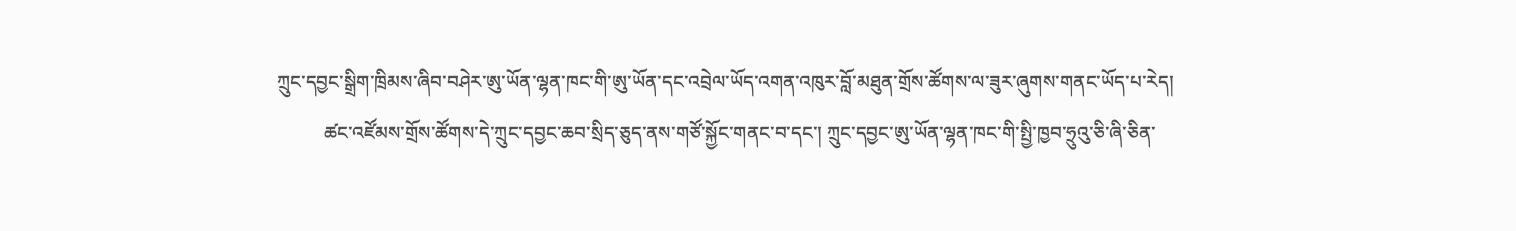ཀྲུང་དབྱང་སྒྲིག་ཁྲིམས་ཞིབ་བཤེར་ཨུ་ཡོན་ལྷན་ཁང་གི་ཨུ་ཡོན་དང་འབྲེལ་ཡོད་འགན་འཁུར་བློ་མཐུན་གྲོས་ཚོགས་ལ་ཟུར་ཞུགས་གནང་ཡོད་པ་རེད།
          ཚང་འཛོམས་གྲོས་ཚོགས་དེ་ཀྲུང་དབྱང་ཆབ་སྲིད་ཅུད་ནས་གཙོ་སྐྱོང་གནང་བ་དང་། ཀྲུང་དབྱང་ཨུ་ཡོན་ལྷན་ཁང་གི་སྤྱི་ཁྱབ་ཧྲུའུ་ཅི་ཞི་ཅིན་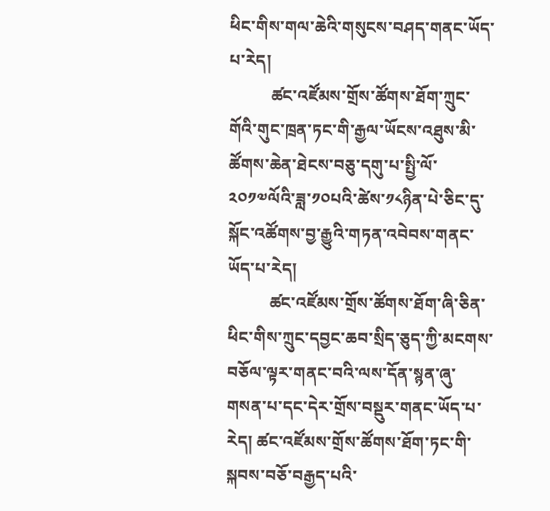ཕིང་གིས་གལ་ཆེའི་གསུངས་བཤད་གནང་ཡོད་པ་རེད།
          ཚང་འཛོམས་གྲོས་ཚོགས་ཐོག་ཀྲུང་གོའི་གུང་ཁྲན་ཏང་གི་རྒྱལ་ཡོངས་འཐུས་མི་ཚོགས་ཆེན་ཐེངས་བཅུ་དགུ་པ་སྤྱི་ལོ་༢༠༡༧ལོའི་ཟླ་༡༠པའི་ཚེས་༡༨ཉིན་པེ་ཅིང་དུ་སྐོང་འཚོགས་བྱ་རྒྱུའི་གཏན་འབེབས་གནང་ཡོད་པ་རེད།
          ཚང་འཛོམས་གྲོས་ཚོགས་ཐོག་ཞི་ཅིན་ཕིང་གིས་ཀྲུང་དབྱང་ཆབ་སྲིད་ཅུད་ཀྱི་མངགས་བཅོལ་ལྟར་གནང་བའི་ལས་དོན་སྙན་ཞུ་གསན་པ་དང་དེར་གྲོས་བསྡུར་གནང་ཡོད་པ་རེད། ཚང་འཛོམས་གྲོས་ཚོགས་ཐོག་ཏང་གི་སྐབས་བཅོ་བརྒྱད་པའི་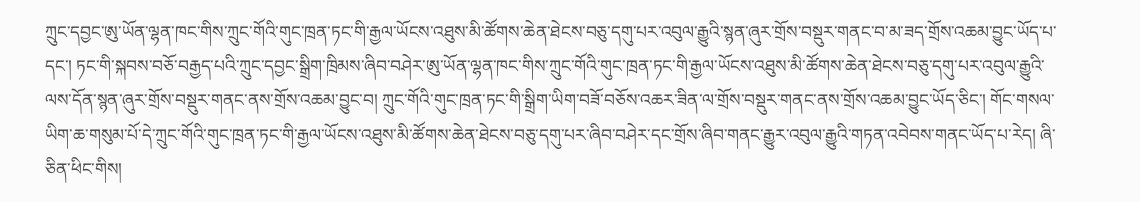ཀྲུང་དབྱང་ཨུ་ཡོན་ལྷན་ཁང་གིས་ཀྲུང་གོའི་གུང་ཁྲན་ཏང་གི་རྒྱལ་ཡོངས་འཐུས་མི་ཚོགས་ཆེན་ཐེངས་བཅུ་དགུ་པར་འབུལ་རྒྱུའི་སྙན་ཞུར་གྲོས་བསྡུར་གནང་བ་མ་ཟད་གྲོས་འཆམ་བྱུང་ཡོད་པ་དང་། ཏང་གི་སྐབས་བཅོ་བརྒྱད་པའི་ཀྲུང་དབྱང་སྒྲིག་ཁྲིམས་ཞིབ་བཤེར་ཨུ་ཡོན་ལྷན་ཁང་གིས་ཀྲུང་གོའི་གུང་ཁྲན་ཏང་གི་རྒྱལ་ཡོངས་འཐུས་མི་ཚོགས་ཆེན་ཐེངས་བཅུ་དགུ་པར་འབུལ་རྒྱུའི་ལས་དོན་སྙན་ཞུར་གྲོས་བསྡུར་གནང་ནས་གྲོས་འཆམ་བྱུང་བ། ཀྲུང་གོའི་གུང་ཁྲན་ཏང་གི་སྒྲིག་ཡིག་བཟོ་བཅོས་འཆར་ཟིན་ལ་གྲོས་བསྡུར་གནང་ནས་གྲོས་འཆམ་བྱུང་ཡོད་ཅིང་། གོང་གསལ་ཡིག་ཆ་གསུམ་པོ་དེ་ཀྲུང་གོའི་གུང་ཁྲན་ཏང་གི་རྒྱལ་ཡོངས་འཐུས་མི་ཚོགས་ཆེན་ཐེངས་བཅུ་དགུ་པར་ཞིབ་བཤེར་དང་གྲོས་ཞིབ་གནང་རྒྱུར་འབུལ་རྒྱུའི་གཏན་འབེབས་གནང་ཡོད་པ་རེད། ཞི་ཅིན་ཕིང་གིས།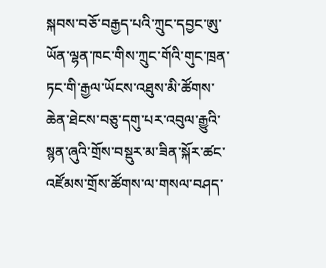སྐབས་བཅོ་བརྒྱད་པའི་ཀྲུང་དབྱང་ཨུ་ཡོན་ལྷན་ཁང་གིས་ཀྲུང་གོའི་གུང་ཁྲན་ཏང་གི་རྒྱལ་ཡོངས་འཐུས་མི་ཚོགས་ཆེན་ཐེངས་བཅུ་དགུ་པར་འབུལ་རྒྱུའི་སྙན་ཞུའི་གྲོས་བསྡུར་མ་ཟིན་སྐོར་ཚང་འཛོམས་གྲོས་ཚོགས་ལ་གསལ་བཤད་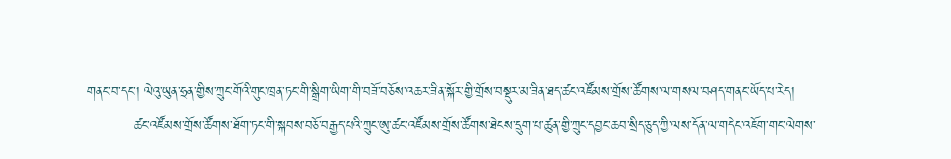གནང་བ་དང་། ལེའུ་ཡུན་ཧྲན་གྱིས་ཀྲུང་གོའི་གུང་ཁྲན་ཏང་གི་སྒྲིག་ཡིག་གི་བཟོ་བཅོས་འཆར་ཟིན་སྐོར་གྱི་གྲོས་བསྡུར་མ་ཟིན་ཐད་ཚང་འཛོམས་གྲོས་ཚོགས་ལ་གསལ་བཤད་གནང་ཡོད་པ་རེད།
          ཚང་འཛོམས་གྲོས་ཚོགས་ཐོག་ཏང་གི་སྐབས་བཅོ་བརྒྱད་པའི་ཀྲུང་ཨུ་ཚང་འཛོམས་གྲོས་ཚོགས་ཐེངས་དྲུག་པ་ཚུན་གྱི་ཀྲུང་དབྱང་ཆབ་སྲིད་ཅུད་ཀྱི་ལས་དོན་ལ་གདེང་འཇོག་གང་ལེགས་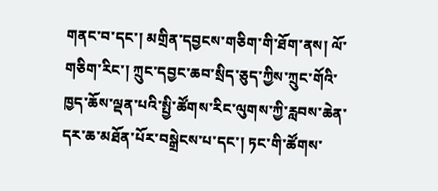གནང་བ་དང་། མགྲིན་དབྱངས་གཅིག་གི་ཐོག་ནས། ལོ་གཅིག་རིང་། ཀྲུང་དབྱང་ཆབ་སྲིད་ཅུད་ཀྱིས་ཀྲུང་གོའི་ཁྱད་ཆོས་ལྡན་པའི་སྤྱི་ཚོགས་རིང་ལུགས་ཀྱི་རླབས་ཆེན་དར་ཆ་མཐོན་པོར་བསྒྲེངས་པ་དང་། ཏང་གི་ཚོགས་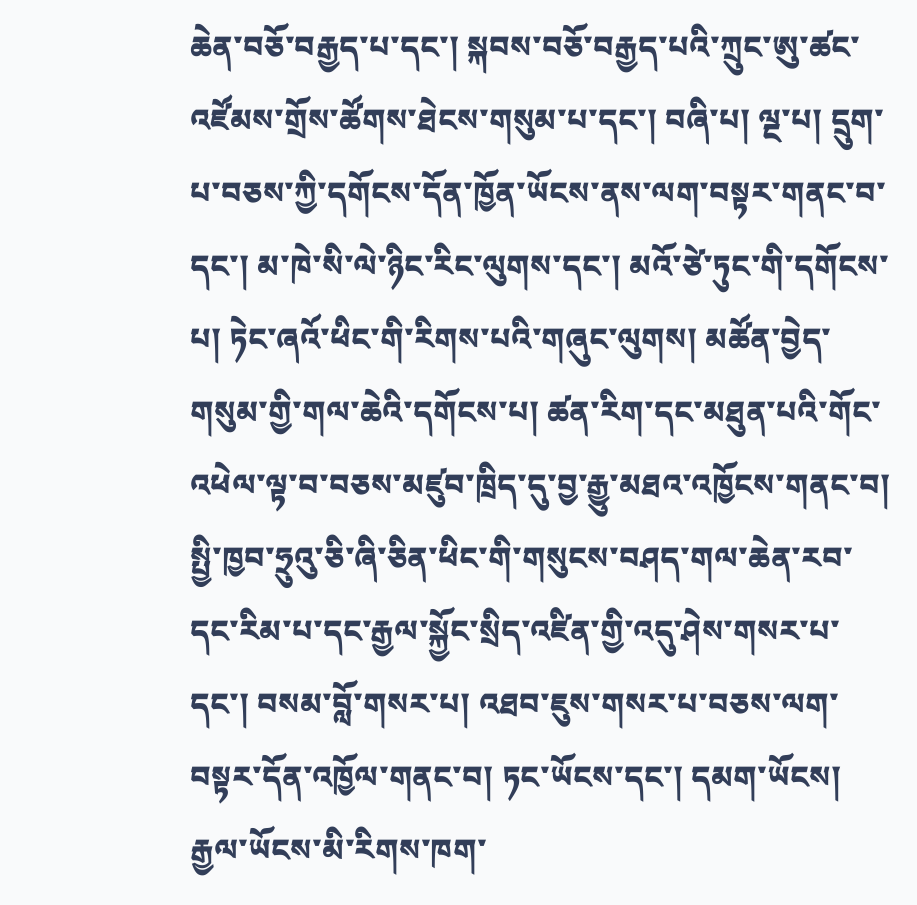ཆེན་བཅོ་བརྒྱད་པ་དང་། སྐབས་བཅོ་བརྒྱད་པའི་ཀྲུང་ཨུ་ཚང་འཛོམས་གྲོས་ཚོགས་ཐེངས་གསུམ་པ་དང་། བཞི་པ། ལྔ་པ། དྲུག་པ་བཅས་ཀྱི་དགོངས་དོན་ཁྱོན་ཡོངས་ནས་ལག་བསྟར་གནང་བ་དང་། མ་ཁེ་སི་ལེ་ཉིང་རིང་ལུགས་དང་། མའོ་ཙེ་ཏུང་གི་དགོངས་པ། ཏེང་ཞའོ་ཕིང་གི་རིགས་པའི་གཞུང་ལུགས། མཚོན་བྱེད་གསུམ་གྱི་གལ་ཆེའི་དགོངས་པ། ཚན་རིག་དང་མཐུན་པའི་གོང་འཕེལ་ལྟ་བ་བཅས་མཛུབ་ཁྲིད་དུ་བྱ་རྒྱུ་མཐའ་འཁྱོངས་གནང་བ། སྤྱི་ཁྱབ་ཧྲུའུ་ཅི་ཞི་ཅིན་ཕིང་གི་གསུངས་བཤད་གལ་ཆེན་རབ་དང་རིམ་པ་དང་རྒྱལ་སྐྱོང་སྲིད་འཛིན་གྱི་འདུ་ཤེས་གསར་པ་དང་། བསམ་བློ་གསར་པ། འཐབ་ཇུས་གསར་པ་བཅས་ལག་བསྟར་དོན་འཁྱོལ་གནང་བ། ཏང་ཡོངས་དང་། དམག་ཡོངས། རྒྱལ་ཡོངས་མི་རིགས་ཁག་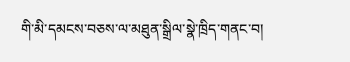གི་མི་དམངས་བཅས་ལ་མཐུན་སྒྲིལ་སྣེ་ཁྲིད་གནང་བ།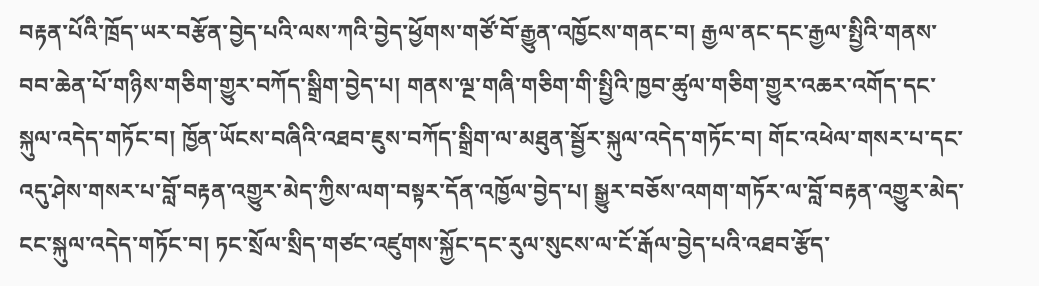བརྟན་པོའི་ཁྲོད་ཡར་བརྩོན་བྱེད་པའི་ལས་ཀའི་བྱེད་ཕྱོགས་གཙོ་བོ་རྒྱུན་འཁྱོངས་གནང་བ། རྒྱལ་ནང་དང་རྒྱལ་སྤྱིའི་གནས་བབ་ཆེན་པོ་གཉིས་གཅིག་གྱུར་བཀོད་སྒྲིག་བྱེད་པ། གནས་ལྔ་གཞི་གཅིག་གི་སྤྱིའི་ཁྱབ་ཚུལ་གཅིག་གྱུར་འཆར་འགོད་དང་སྐུལ་འདེད་གཏོང་བ། ཁྱོན་ཡོངས་བཞིའི་འཐབ་ཇུས་བཀོད་སྒྲིག་ལ་མཐུན་སྦྱོར་སྐུལ་འདེད་གཏོང་བ། གོང་འཕེལ་གསར་པ་དང་འདུ་ཤེས་གསར་པ་བློ་བརྟན་འགྱུར་མེད་ཀྱིས་ལག་བསྟར་དོན་འཁྱོལ་བྱེད་པ། སྒྱུར་བཅོས་འགག་གཏོར་ལ་བློ་བརྟན་འགྱུར་མེད་ངང་སྐུལ་འདེད་གཏོང་བ། ཏང་སྲོལ་སྲིད་གཙང་འཛུགས་སྐྱོང་དང་རུལ་སུངས་ལ་ངོ་རྒོལ་བྱེད་པའི་འཐབ་རྩོད་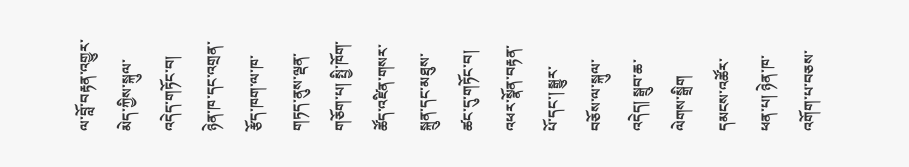ལ་བློ་བརྟན་འགྱུར་མེད་ཀྱིས་སྐུལ་འདེད་གཏོང་བ། ཉེན་ཁ་དང་འགྲན་རྩོད་ཁག་ལ་ཁ་གཏད་ནུས་ལྡན་གཅོག་པ། སྤྱི་ཁོག་ཚོད་འཛིན་གསར་སྐྲུན་དང་མཐུས་ཚང་དུ་གཏོང་བ། འཕར་སྣོན་བརྟན་པོ་དང་། སྒྱུར་བཅོས་ལ་སྐུལ་འདེད། སྒྲུབ་ཆ་ལེགས་སྒྲིག དམངས་འཚོར་ཕན་པ། ཉེན་ཁ་འགོག་པ་བཅས་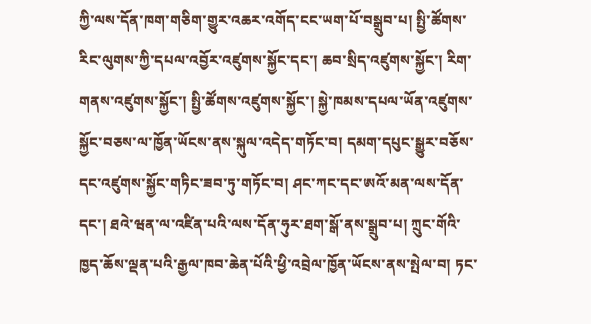ཀྱི་ལས་དོན་ཁག་གཅིག་གྱུར་འཆར་འགོད་ངང་ཡག་པོ་བསྒྲུབ་པ། སྤྱི་ཚོགས་རིང་ལུགས་ཀྱི་དཔལ་འབྱོར་འཛུགས་སྐྱོང་དང་། ཆབ་སྲིད་འཛུགས་སྐྱོང་། རིག་གནས་འཛུགས་སྐྱོང་། སྤྱི་ཚོགས་འཛུགས་སྐྱོང་། སྐྱེ་ཁམས་དཔལ་ཡོན་འཛུགས་སྐྱོང་བཅས་ལ་ཁྱོན་ཡོངས་ནས་སྐུལ་འདེད་གཏོང་བ། དམག་དཔུང་སྒྱུར་བཅོས་དང་འཛུགས་སྐྱོང་གཏིང་ཟབ་ཏུ་གཏོང་བ། ཤང་ཀང་དང་ཨའོ་མན་ལས་དོན་དང་། ཐའེ་ཝན་ལ་འཛིན་པའི་ལས་དོན་ཧུར་ཐག་སྒོ་ནས་སྒྲུབ་པ། ཀྲུང་གོའི་ཁྱད་ཆོས་ལྡན་པའི་རྒྱལ་ཁབ་ཆེན་པོའི་ཕྱི་འབྲེལ་ཁྱོན་ཡོངས་ནས་སྤེལ་བ། ཏང་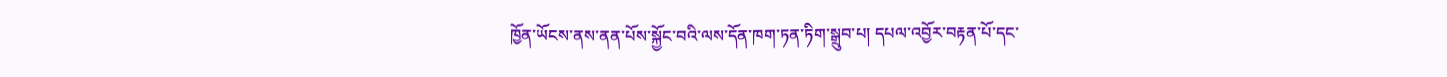ཁྱོན་ཡོངས་ནས་ནན་པོས་སྐྱོང་བའི་ལས་དོན་ཁག་ཏན་ཏིག་སྒྲུབ་པ། དཔལ་འབྱོར་བརྟན་པོ་དང་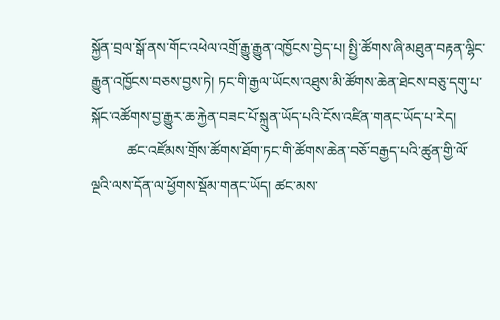སྐྱོན་བྲལ་སྒོ་ནས་གོང་འཕེལ་འགྲོ་རྒྱུ་རྒྱུན་འཁྱོངས་བྱེད་པ། སྤྱི་ཚོགས་ཞི་མཐུན་བརྟན་ལྷིང་རྒྱུན་འཁྱོངས་བཅས་བྱས་ཏེ། ཏང་གི་རྒྱལ་ཡོངས་འཐུས་མི་ཚོགས་ཆེན་ཐེངས་བཅུ་དགུ་པ་སྐོང་འཚོགས་བྱ་རྒྱུར་ཆ་རྐྱེན་བཟང་པོ་སྐྲུན་ཡོད་པའི་ངོས་འཛིན་གནང་ཡོད་པ་རེད།
          ཚང་འཛོམས་གྲོས་ཚོགས་ཐོག་ཏང་གི་ཚོགས་ཆེན་བཅོ་བརྒྱད་པའི་ཚུན་གྱི་ལོ་ལྔའི་ལས་དོན་ལ་ཕྱོགས་སྡོམ་གནང་ཡོད། ཚང་མས་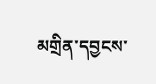མགྲིན་དབྱངས་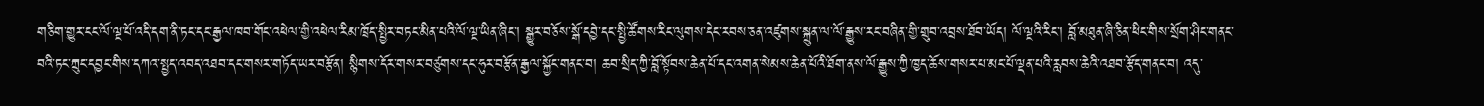གཅིག་གྱུར་ངང་ལོ་ལྔ་པོ་འདི་དག་ནི་ཏང་དང་རྒྱལ་ཁབ་གོང་འཕེལ་གྱི་འཕེལ་རིམ་ཁྲོད་སྤྱིར་བཏང་མིན་པའི་ལོ་ལྔ་ཡིན་ཞིང་། སྒྱུར་བཅོས་སྒོ་དབྱེ་དང་སྤྱི་ཚོགས་རིང་ལུགས་དེང་རབས་ཅན་འཛུགས་སྐྲུན་ལ་ལོ་རྒྱུས་རང་བཞིན་གྱི་གྲུབ་འབྲས་ཐོབ་ཡོད། ལོ་ལྔའི་རིང་། བློ་མཐུན་ཞི་ཅིན་ཕིང་གིས་སྲོག་ཤིང་གནང་བའི་ཏང་ཀྲུང་དབྱང་གིས་དཀའ་སྤྱད་འབད་འཐབ་དང་གསར་གཏོད་ཡར་བརྩོན། སྙིགས་དོར་གསར་བཙུགས་དང་ཧུར་བརྩོན་རྒྱལ་སྐྱོང་གནང་བ། ཆབ་སྲིད་ཀྱི་བློ་སྟོབས་ཆེན་པོ་དང་འགན་སེམས་ཆེན་པོའི་ཐོག་ནས་ལོ་རྒྱུས་ཀྱི་ཁྱད་ཆོས་གསར་པ་མང་པོ་ལྡན་པའི་རླབས་ཆེའི་འཐབ་རྩོད་གནང་བ། འདུ་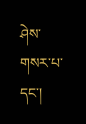ཤེས་གསར་པ་དང་།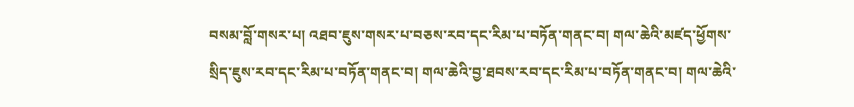བསམ་བློ་གསར་པ། འཐབ་ཇུས་གསར་པ་བཅས་རབ་དང་རིམ་པ་བཏོན་གནང་བ། གལ་ཆེའི་མཛད་ཕྱོགས་སྲིད་ཇུས་རབ་དང་རིམ་པ་བཏོན་གནང་བ། གལ་ཆེའི་བྱ་ཐབས་རབ་དང་རིམ་པ་བཏོན་གནང་བ། གལ་ཆེའི་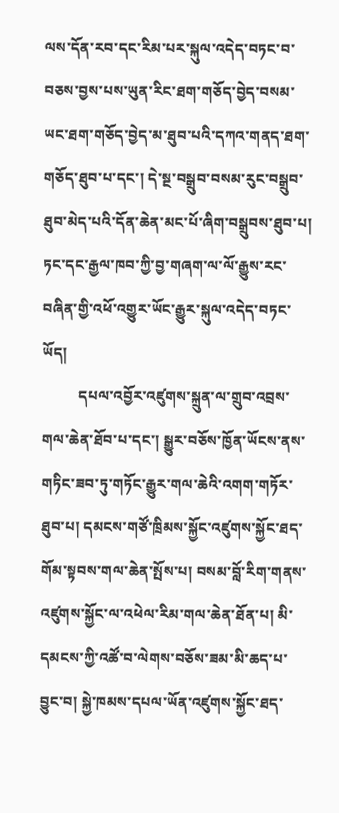ལས་དོན་རབ་དང་རིམ་པར་སྐུལ་འདེད་བཏང་བ་བཅས་བྱས་པས་ཡུན་རིང་ཐག་གཅོད་བྱེད་བསམ་ཡང་ཐག་གཅོད་བྱེད་མ་ཐུབ་པའི་དཀའ་གནད་ཐག་གཅོད་ཐུབ་པ་དང་། དེ་སྔ་བསྒྲུབ་བསམ་རུང་བསྒྲུབ་ཐུབ་མེད་པའི་དོན་ཆེན་མང་པོ་ཞིག་བསྒྲུབས་ཐུབ་པ། ཏང་དང་རྒྱལ་ཁབ་ཀྱི་བྱ་གཞག་ལ་ལོ་རྒྱུས་རང་བཞིན་གྱི་འཕོ་འགྱུར་ཡོང་རྒྱུར་སྐུལ་འདེད་བཏང་ཡོད།
          དཔལ་འབྱོར་འཛུགས་སྐྲུན་ལ་གྲུབ་འབྲས་གལ་ཆེན་ཐོབ་པ་དང་། སྒྱུར་བཅོས་ཁྱོན་ཡོངས་ནས་གཏིང་ཟབ་ཏུ་གཏོང་རྒྱུར་གལ་ཆེའི་འགག་གཏོར་ཐུབ་པ། དམངས་གཙོ་ཁྲིམས་སྐྱོང་འཛུགས་སྐྱོང་ཐད་གོམ་སྟབས་གལ་ཆེན་སྤོས་པ། བསམ་བློ་རིག་གནས་འཛུགས་སྐྱོང་ལ་འཕེལ་རིམ་གལ་ཆེན་ཐོན་པ། མི་དམངས་ཀྱི་འཚོ་བ་ལེགས་བཅོས་ཟམ་མི་ཆད་པ་བྱུང་བ། སྐྱེ་ཁམས་དཔལ་ཡོན་འཛུགས་སྐྱོང་ཐད་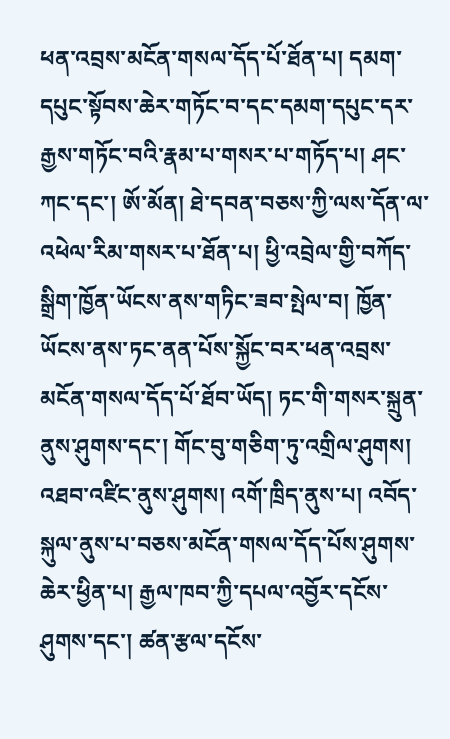ཕན་འབྲས་མངོན་གསལ་དོད་པོ་ཐོན་པ། དམག་དཔུང་སྟོབས་ཆེར་གཏོང་བ་དང་དམག་དཔུང་དར་རྒྱས་གཏོང་བའི་རྣམ་པ་གསར་པ་གཏོད་པ། ཤང་ཀང་དང་། ཨོ་མོན། ཐེ་དབན་བཅས་ཀྱི་ལས་དོན་ལ་འཕེལ་རིམ་གསར་པ་ཐོན་པ། ཕྱི་འབྲེལ་གྱི་བཀོད་སྒྲིག་ཁྱོན་ཡོངས་ནས་གཏིང་ཟབ་སྤེལ་བ། ཁྱོན་ཡོངས་ནས་ཏང་ནན་པོས་སྐྱོང་བར་ཕན་འབྲས་མངོན་གསལ་དོད་པོ་ཐོབ་ཡོད། ཏང་གི་གསར་སྐྲུན་ནུས་ཤུགས་དང་། གོང་བུ་གཅིག་ཏུ་འགྲིལ་ཤུགས། འཐབ་འཛིང་ནུས་ཤུགས། འགོ་ཁྲིད་ནུས་པ། འབོད་སྐུལ་ནུས་པ་བཅས་མངོན་གསལ་དོད་པོས་ཤུགས་ཆེར་ཕྱིན་པ། རྒྱལ་ཁབ་ཀྱི་དཔལ་འབྱོར་དངོས་ཤུགས་དང་། ཚན་རྩལ་དངོས་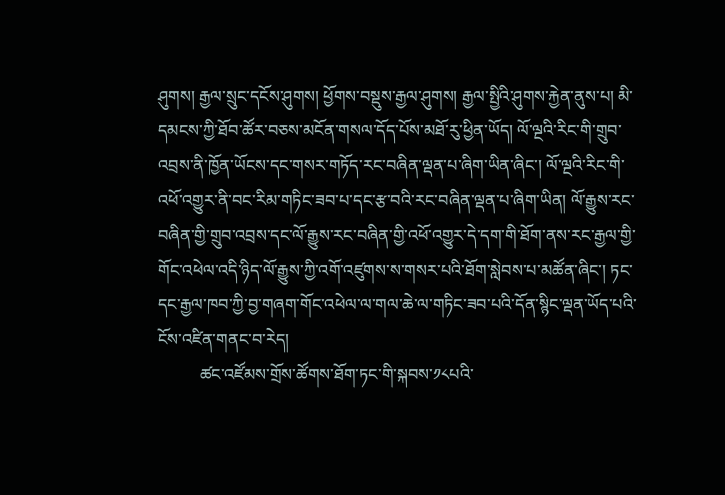ཤུགས། རྒྱལ་སྲུང་དངོས་ཤུགས། ཕྱོགས་བསྡུས་རྒྱལ་ཤུགས། རྒྱལ་སྤྱིའི་ཤུགས་རྐྱེན་ནུས་པ། མི་དམངས་ཀྱི་ཐོབ་ཚོར་བཅས་མངོན་གསལ་དོད་པོས་མཐོ་རུ་ཕྱིན་ཡོད། ལོ་ལྔའི་རིང་གི་གྲུབ་འབྲས་ནི་ཁྱོན་ཡོངས་དང་གསར་གཏོད་རང་བཞིན་ལྡན་པ་ཞིག་ཡིན་ཞིང་། ལོ་ལྔའི་རིང་གི་འཕོ་འགྱུར་ནི་བང་རིམ་གཏིང་ཟབ་པ་དང་རྩ་བའི་རང་བཞིན་ལྡན་པ་ཞིག་ཡིན། ལོ་རྒྱུས་རང་བཞིན་གྱི་གྲུབ་འབྲས་དང་ལོ་རྒྱུས་རང་བཞིན་གྱི་འཕོ་འགྱུར་དེ་དག་གི་ཐོག་ནས་རང་རྒྱལ་གྱི་གོང་འཕེལ་འདི་ཉིད་ལོ་རྒྱུས་ཀྱི་འགོ་འཛུགས་ས་གསར་པའི་ཐོག་སླེབས་པ་མཚོན་ཞིང་། ཏང་དང་རྒྱལ་ཁབ་ཀྱི་བྱ་གཞག་གོང་འཕེལ་ལ་གལ་ཆེ་ལ་གཏིང་ཟབ་པའི་དོན་སྙིང་ལྡན་ཡོད་པའི་ངོས་འཛིན་གནང་བ་རེད།
          ཚང་འཛོམས་གྲོས་ཚོགས་ཐོག་ཏང་གི་སྐབས་༡༨པའི་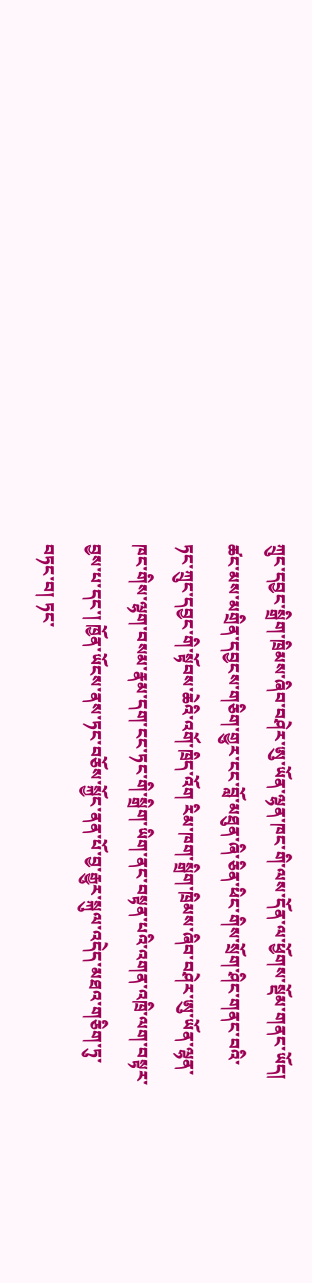ཀྲུང་དབྱང་སྒྲིག་ཁྲིམས་ཞིབ་བཤེར་ཨུ་ཡོན་ལྷན་ཁང་གི་ལས་དོན་ལ་ཕྱོགས་སྡོམ་གནང་ཡོད། ཚང་མས་མགྲིན་དབྱངས་གཅིག་གྱུར་ངང་བློ་མཐུན་ཞི་ཅིན་ཕིང་གིས་སྲོག་ཤིང་གནང་བའི་ཏང་ཀྲུང་དབྱང་གི་སྟོབས་ཆེའི་འགོ་ཁྲིད་འོག རིམ་ཁག་སྒྲིག་ཁྲིམས་ཞིབ་བཤེར་ཨུ་ཡོན་ལྷན་ཁང་གིས་ལྷག་བསམ་རྣམ་དག་ངང་ཏང་གི་སྒྲིག་ཡིག་ནང་བསྟན་པའི་འགན་འཁྲི་ལག་བསྟར་བྱས་པ་དང་། ཁྱོན་ཡོངས་ནས་ཏང་བཅོས་སྐྱོང་ནན་པོ་བྱ་རྒྱུར་སྐུལ་འདེད་མཐའ་གཅིག་ཏུ་བཏང་བ། ཏང་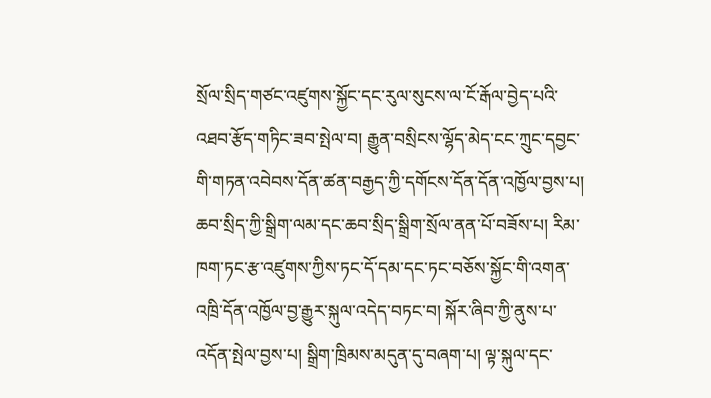སྲོལ་སྲིད་གཙང་འཛུགས་སྐྱོང་དང་རུལ་སུངས་ལ་ངོ་རྒོལ་བྱེད་པའི་འཐབ་རྩོད་གཏིང་ཟབ་སྤེལ་བ། རྒྱུན་བསྲིངས་ལྷོད་མེད་ངང་ཀྲུང་དབྱང་གི་གཏན་འབེབས་དོན་ཚན་བརྒྱད་ཀྱི་དགོངས་དོན་དོན་འཁྱོལ་བྱས་པ། ཆབ་སྲིད་ཀྱི་སྒྲིག་ལམ་དང་ཆབ་སྲིད་སྒྲིག་སྲོལ་ནན་པོ་བཟོས་པ། རིམ་ཁག་ཏང་རྩ་འཛུགས་ཀྱིས་ཏང་དོ་དམ་དང་ཏང་བཅོས་སྐྱོང་གི་འགན་འཁྲི་དོན་འཁྱོལ་བྱ་རྒྱུར་སྐུལ་འདེད་བཏང་བ། སྐོར་ཞིབ་ཀྱི་ནུས་པ་འདོན་སྤེལ་བྱས་པ། སྒྲིག་ཁྲིམས་མདུན་དུ་བཞག་པ། ལྟ་སྐུལ་དང་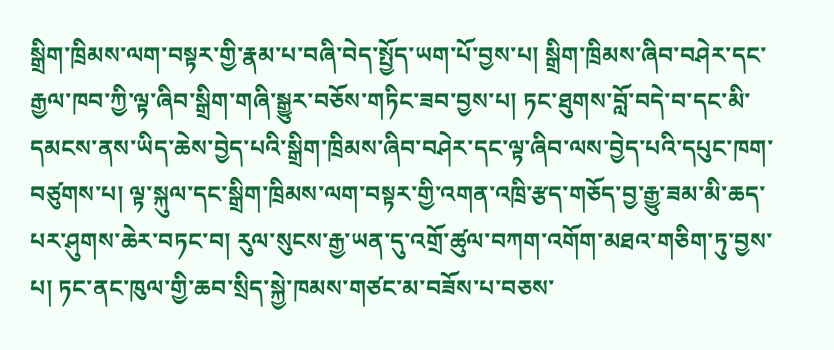སྒྲིག་ཁྲིམས་ལག་བསྟར་གྱི་རྣམ་པ་བཞི་བེད་སྤྱོད་ཡག་པོ་བྱས་པ། སྒྲིག་ཁྲིམས་ཞིབ་བཤེར་དང་རྒྱལ་ཁབ་ཀྱི་ལྟ་ཞིབ་སྒྲིག་གཞི་སྒྱུར་བཅོས་གཏིང་ཟབ་བྱས་པ། ཏང་ཐུགས་བློ་བདེ་བ་དང་མི་དམངས་ནས་ཡིད་ཆེས་བྱེད་པའི་སྒྲིག་ཁྲིམས་ཞིབ་བཤེར་དང་ལྟ་ཞིབ་ལས་བྱེད་པའི་དཔུང་ཁག་བཙུགས་པ། ལྟ་སྐུལ་དང་སྒྲིག་ཁྲིམས་ལག་བསྟར་གྱི་འགན་འཁྲི་རྩད་གཅོད་བྱ་རྒྱུ་ཟམ་མི་ཆད་པར་ཤུགས་ཆེར་བཏང་བ། རུལ་སུངས་རྒྱ་ཡན་དུ་འགྲོ་ཚུལ་བཀག་འགོག་མཐའ་གཅིག་ཏུ་བྱས་པ། ཏང་ནང་ཁུལ་གྱི་ཆབ་སྲིད་སྐྱེ་ཁམས་གཙང་མ་བཟོས་པ་བཅས་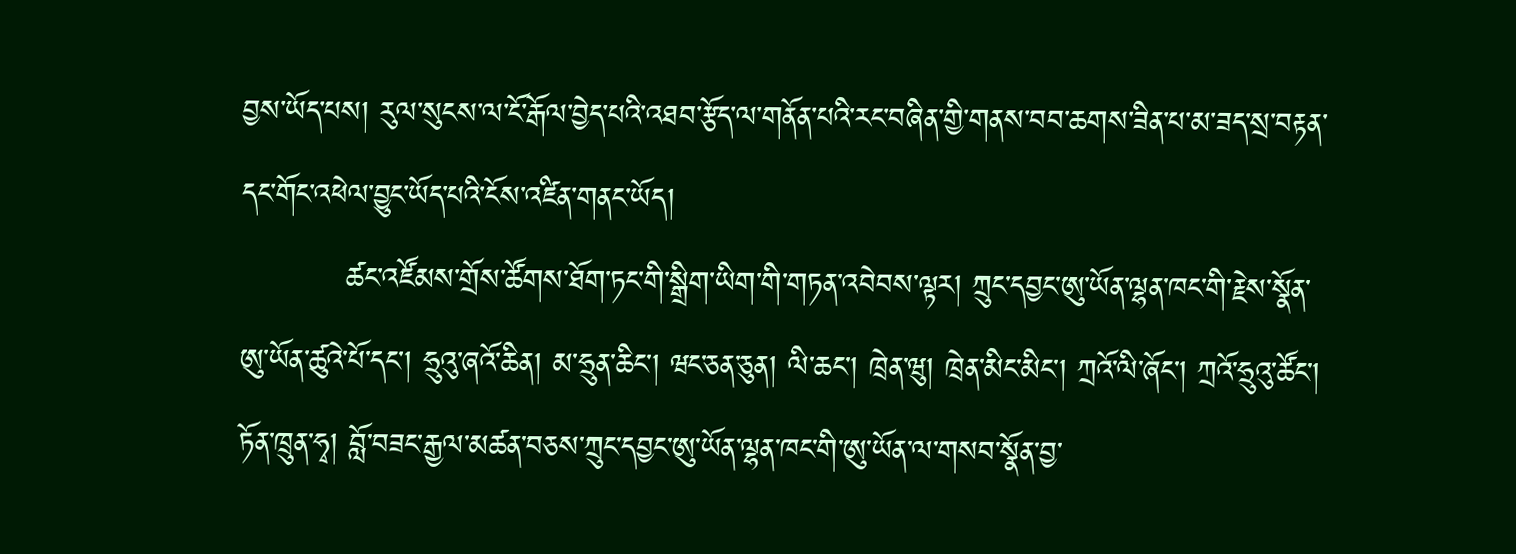བྱས་ཡོད་པས། རུལ་སུངས་ལ་ངོ་རྒོལ་བྱེད་པའི་འཐབ་རྩོད་ལ་གནོན་པའི་རང་བཞིན་གྱི་གནས་བབ་ཆགས་ཟིན་པ་མ་ཟད་སྲ་བརྟན་དང་གོང་འཕེལ་བྱུང་ཡོད་པའི་ངོས་འཛིན་གནང་ཡོད།
          ཚང་འཛོམས་གྲོས་ཚོགས་ཐོག་ཏང་གི་སྒྲིག་ཡིག་གི་གཏན་འབེབས་ལྟར། ཀྲུང་དབྱང་ཨུ་ཡོན་ལྷན་ཁང་གི་རྗེས་སྣོན་ཨུ་ཡོན་ཚུའེ་པོ་དང་། ཧྲུའུ་ཞའོ་ཆིན། མ་ཧྲུན་ཆིང་། ཝང་ཅན་ཅུན། ལི་ཆང་། ཁྲེན་ཝུ། ཁྲེན་མིང་མིང་། ཀྲའོ་ལི་ཞོང་། ཀྲའོ་ཧྲུའུ་ཚོང་། ཏོན་ཁྲུན་ཧྭ། བློ་བཟང་རྒྱལ་མཚན་བཅས་ཀྲུང་དབྱང་ཨུ་ཡོན་ལྷན་ཁང་གི་ཨུ་ཡོན་ལ་གསབ་སྣོན་བྱ་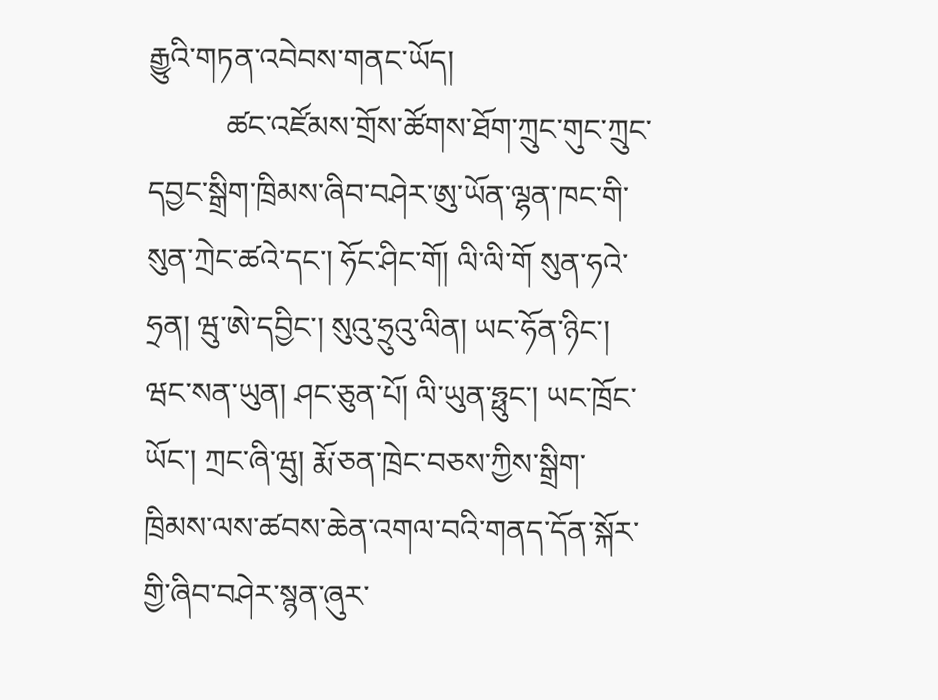རྒྱུའི་གཏན་འབེབས་གནང་ཡོད།
          ཚང་འཛོམས་གྲོས་ཚོགས་ཐོག་ཀྲུང་གུང་ཀྲུང་དབྱང་སྒྲིག་ཁྲིམས་ཞིབ་བཤེར་ཨུ་ཡོན་ལྷན་ཁང་གི་སུན་ཀྲེང་ཚའེ་དང་། ཧོང་ཤིང་གོ། ལི་ལི་གོ སུན་ཧའེ་ཧྲན། ཝུ་ཨེ་དབྱིང་། སུའུ་ཧྲུའུ་ལིན། ཡང་ཧོན་ཉིང་། ཝང་སན་ཡུན། ཤང་ཅུན་པོ། ལི་ཡུན་ཧྥུང་། ཡང་ཁྲོང་ཡོང་། ཀྲང་ཞི་ཝུ། རྨོ་ཅན་ཁྲེང་བཅས་ཀྱིས་སྒྲིག་ཁྲིམས་ལས་ཚབས་ཆེན་འགལ་བའི་གནད་དོན་སྐོར་གྱི་ཞིབ་བཤེར་སྙན་ཞུར་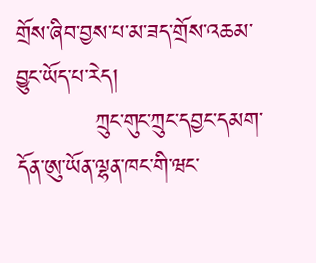གྲོས་ཞིབ་བྱས་པ་མ་ཟད་གྲོས་འཆམ་བྱུང་ཡོད་པ་རེད།
          ཀྲུང་གུང་ཀྲུང་དབྱང་དམག་དོན་ཨུ་ཡོན་ལྷན་ཁང་གི་ཝང་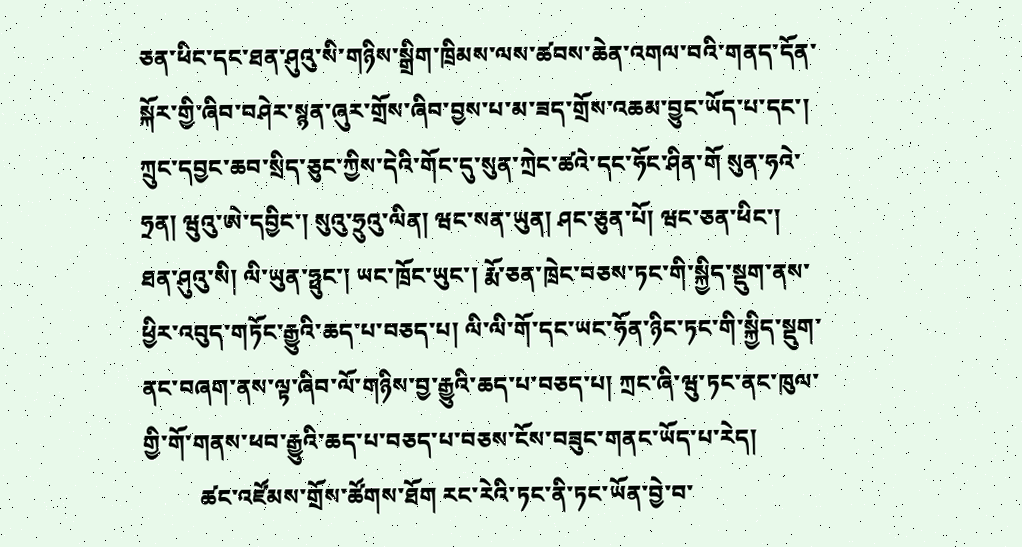ཅན་ཕིང་དང་ཐན་ཤུའུ་སི་གཉིས་སྒྲིག་ཁྲིམས་ལས་ཚབས་ཆེན་འགལ་བའི་གནད་དོན་སྐོར་གྱི་ཞིབ་བཤེར་སྙན་ཞུར་གྲོས་ཞིབ་བྱས་པ་མ་ཟད་གྲོས་འཆམ་བྱུང་ཡོད་པ་དང་། ཀྲུང་དབྱང་ཆབ་སྲིད་ཅུང་ཀྱིས་དེའི་གོང་དུ་སུན་ཀྲེང་ཚའེ་དང་ཧོང་ཤིན་གོ སུན་ཧའེ་ཧྲན། ཝུའུ་ཨེ་དབྱིང་། སུའུ་ཧྲུའུ་ལིན། ཝང་སན་ཡུན། ཤང་ཅུན་པོ། ཝང་ཅན་ཕིང་། ཐན་ཤུའུ་སི། ལི་ཡུན་ཧྥུང་། ཡང་ཁྲོང་ཡུང་། རྨོ་ཅན་ཁྲེང་བཅས་ཏང་གི་སྐྱིད་སྡུག་ནས་ཕྱིར་འབུད་གཏོང་རྒྱུའི་ཆད་པ་བཅད་པ། ལི་ལི་གོ་དང་ཡང་ཧོན་ཉིང་ཏང་གི་སྐྱིད་སྡུག་ནང་བཞག་ནས་ལྟ་ཞིབ་ལོ་གཉིས་བྱ་རྒྱུའི་ཆད་པ་བཅད་པ། ཀྲང་ཞི་ཝུ་ཏང་ནང་ཁུལ་གྱི་གོ་གནས་ཕབ་རྒྱུའི་ཆད་པ་བཅད་པ་བཅས་ངོས་བཟུང་གནང་ཡོད་པ་རེད།
          ཚང་འཛོམས་གྲོས་ཚོགས་ཐོག རང་རེའི་ཏང་ནི་ཏང་ཡོན་བྱེ་བ་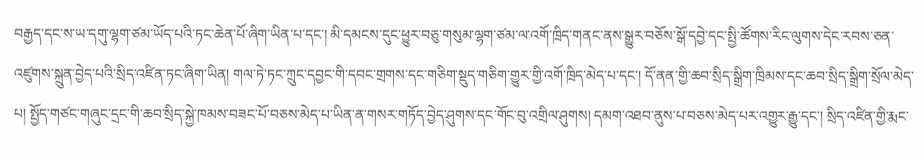བརྒྱད་དང་ས་ཡ་དགུ་ལྷག་ཙམ་ཡོད་པའི་ཏང་ཆེན་པོ་ཞིག་ཡིན་པ་དང་། མི་དམངས་དུང་ཕྱུར་བཅུ་གསུམ་ལྷག་ཙམ་ལ་འགོ་ཁྲིད་གནང་ནས་སྒྱུར་བཅོས་སྒོ་དབྱེ་དང་སྤྱི་ཚོགས་རིང་ལུགས་དེང་རབས་ཅན་འཛུགས་སྐྲུན་བྱེད་པའི་སྲིད་འཛིན་ཏང་ཞིག་ཡིན། གལ་ཏེ་ཏང་ཀྲུང་དབྱང་གི་དབང་གྲགས་དང་གཅིག་སྡུད་གཅིག་གྱུར་གྱི་འགོ་ཁྲིད་མེད་པ་དང་། དོ་ནན་གྱི་ཆབ་སྲིད་སྒྲིག་ཁྲིམས་དང་ཆབ་སྲིད་སྒྲིག་སྲོལ་མེད་པ། སྤྱོད་གཙང་གཞུང་དྲང་གི་ཆབ་སྲིད་སྐྱེ་ཁམས་བཟང་པོ་བཅས་མེད་པ་ཡིན་ན་གསར་གཏོད་བྱེད་ཤུགས་དང་གོང་བུ་འགྲིལ་ཤུགས། དམག་འཐབ་ནུས་པ་བཅས་མེད་པར་འགྱུར་རྒྱུ་དང་། སྲིད་འཛིན་གྱི་རྨང་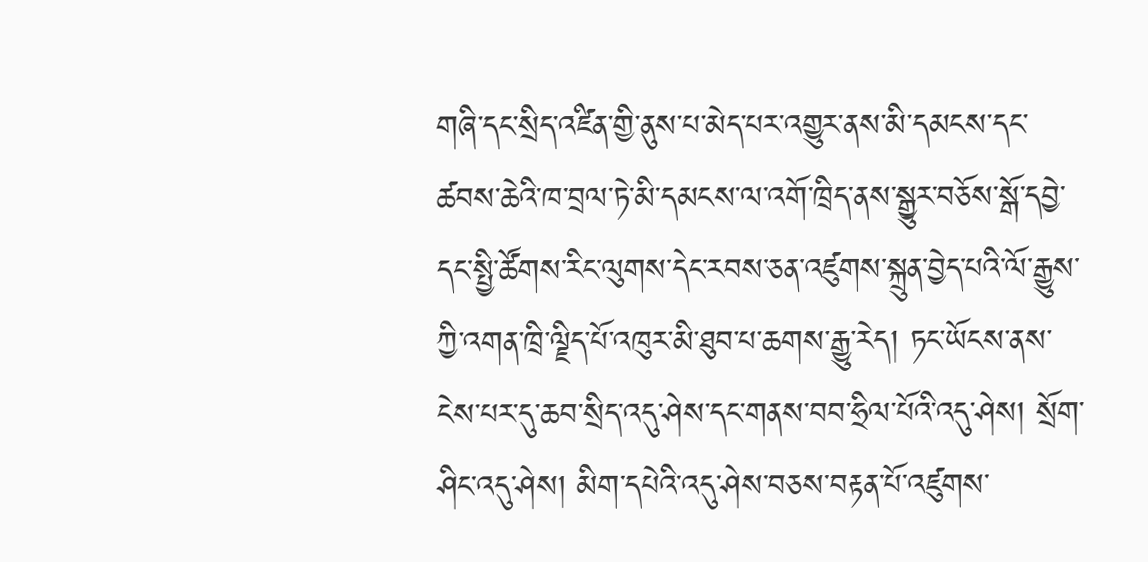གཞི་དང་སྲིད་འཛིན་གྱི་ནུས་པ་མེད་པར་འགྱུར་ནས་མི་དམངས་དང་ཚབས་ཆེའི་ཁ་བྲལ་ཏེ་མི་དམངས་ལ་འགོ་ཁྲིད་ནས་སྒྱུར་བཅོས་སྒོ་དབྱེ་དང་སྤྱི་ཚོགས་རིང་ལུགས་དེང་རབས་ཅན་འཛུགས་སྐྲུན་བྱེད་པའི་ལོ་རྒྱུས་ཀྱི་འགན་ཁྲི་ལྗིད་པོ་འཁུར་མི་ཐུབ་པ་ཆགས་རྒྱུ་རེད། ཏང་ཡོངས་ནས་ངེས་པར་དུ་ཆབ་སྲིད་འདུ་ཤེས་དང་གནས་བབ་ཧྲིལ་པོའི་འདུ་ཤེས། སྲོག་ཤིང་འདུ་ཤེས། མིག་དཔེའི་འདུ་ཤེས་བཅས་བརྟན་པོ་འཛུགས་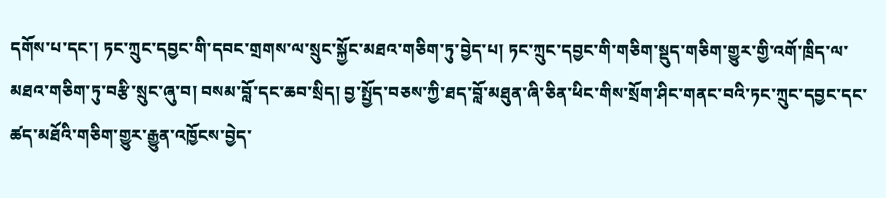དགོས་པ་དང་། ཏང་ཀྲུང་དབྱང་གི་དབང་གྲགས་ལ་སྲུང་སྐྱོང་མཐའ་གཅིག་ཏུ་བྱེད་པ། ཏང་ཀྲུང་དབྱང་གི་གཅིག་སྡུད་གཅིག་གྱུར་གྱི་འགོ་ཁྲིད་ལ་མཐའ་གཅིག་ཏུ་བརྩི་སྲུང་ཞུ་བ། བསམ་བློ་དང་ཆབ་སྲིད། བྱ་སྤྱོད་བཅས་ཀྱི་ཐད་བློ་མཐུན་ཞི་ཅིན་ཕིང་གིས་སྲོག་ཤིང་གནང་བའི་ཏང་ཀྲུང་དབྱང་དང་ཚད་མཐོའི་གཅིག་གྱུར་རྒྱུན་འཁྱོངས་བྱེད་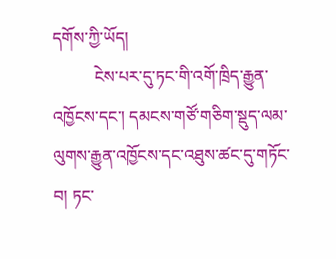དགོས་ཀྱི་ཡོད།
          ངེས་པར་དུ་ཏང་གི་འགོ་ཁྲིད་རྒྱུན་འཁྱོངས་དང་། དམངས་གཙོ་གཅིག་སྡུད་ལམ་ལུགས་རྒྱུན་འཁྱོངས་དང་འཐུས་ཚང་དུ་གཏོང་བ། ཏང་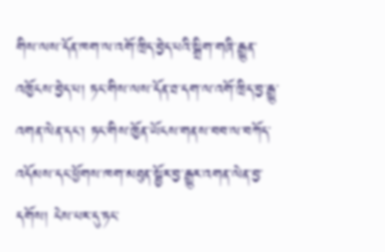གིས་ལས་དོན་ཁག་ལ་འགོ་ཁྲིད་བྱེད་པའི་སྒྲིག་གཞི་རྒྱུན་འཁྱོངས་བྱེད་པ། ཏང་གིས་ལས་དོན་ཐ་དག་ལ་འགོ་ཁྲིད་བྱ་རྒྱུ་འགན་ལེན་དང་། ཏང་གིས་ཁྱོན་ཡོངས་གནས་བབ་ལ་བཀོད་འདོམས་དང་ཕྱོགས་ཁག་མཐུན་སྦྱོར་བྱ་རྒྱུར་འགན་ལེན་བྱ་དགོས། ངེས་པར་དུ་ཏང་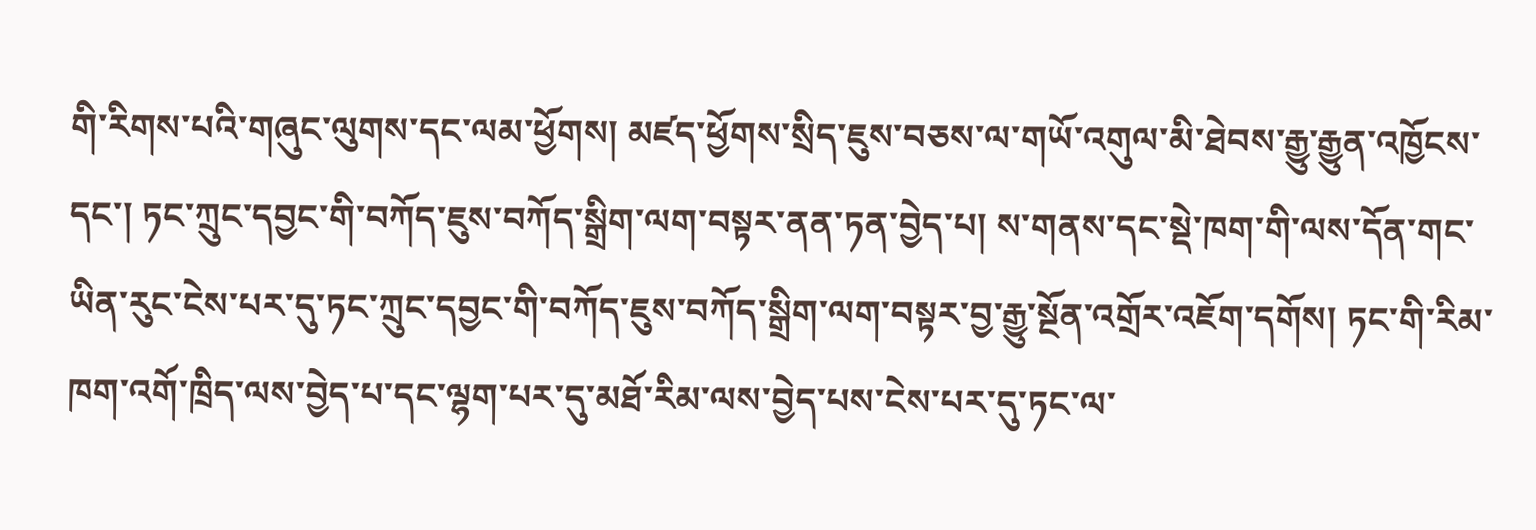གི་རིགས་པའི་གཞུང་ལུགས་དང་ལམ་ཕྱོགས། མཛད་ཕྱོགས་སྲིད་ཇུས་བཅས་ལ་གཡོ་འགུལ་མི་ཐེབས་རྒྱུ་རྒྱུན་འཁྱོངས་དང་། ཏང་ཀྲུང་དབྱང་གི་བཀོད་ཇུས་བཀོད་སྒྲིག་ལག་བསྟར་ནན་ཏན་བྱེད་པ། ས་གནས་དང་སྡེ་ཁག་གི་ལས་དོན་གང་ཡིན་རུང་ངེས་པར་དུ་ཏང་ཀྲུང་དབྱང་གི་བཀོད་ཇུས་བཀོད་སྒྲིག་ལག་བསྟར་བྱ་རྒྱུ་སྔོན་འགྲོར་འཇོག་དགོས། ཏང་གི་རིམ་ཁག་འགོ་ཁྲིད་ལས་བྱེད་པ་དང་ལྷག་པར་དུ་མཐོ་རིམ་ལས་བྱེད་པས་ངེས་པར་དུ་ཏང་ལ་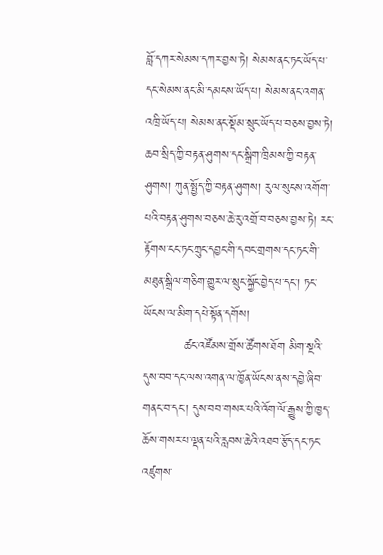བློ་དཀར་སེམས་དཀར་བྱས་ཏེ། སེམས་ནང་ཏང་ཡོད་པ་དང་སེམས་ནང་མི་དམངས་ཡོད་པ། སེམས་ནང་འགན་འཁྲི་ཡོད་པ། སེམས་ནང་སྡོམ་སྲུང་ཡོད་པ་བཅས་བྱས་ཏེ། ཆབ་སྲིད་ཀྱི་བརྟན་ཤུགས་དང་སྒྲིག་ཁྲིམས་ཀྱི་བརྟན་ཤུགས། ཀུན་སྤྱོད་ཀྱི་བརྟན་ཤུགས། རུལ་སུངས་འགོག་པའི་བརྟན་ཤུགས་བཅས་ཆེ་རུ་འགྲོ་བ་བཅས་བྱས་ཏེ། རང་རྟོགས་ངང་ཏང་ཀྲུང་དབྱང་གི་དབང་གྲགས་དང་ཏང་གི་མཐུན་སྒྲིལ་གཅིག་གྱུར་ལ་སྲུང་སྐྱོང་བྱེད་པ་དང་། ཏང་ཡོངས་ལ་མིག་དཔེ་སྟོན་དགོས།
          ཚང་འཛོམས་གྲོས་ཚོགས་ཐོག མིག་སྔའི་དུས་བབ་དང་ལས་འགན་ལ་ཁྱོན་ཡོངས་ནས་དབྱེ་ཞིབ་གནང་བ་དང་། དུས་བབ་གསར་པའི་འོག་ལོ་རྒྱུས་ཀྱི་ཁྱད་ཆོས་གསར་པ་ལྡན་པའི་རླབས་ཆེའི་འཐབ་རྩོད་དང་ཏང་འཛུགས་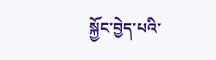སྐྱོང་བྱེད་པའི་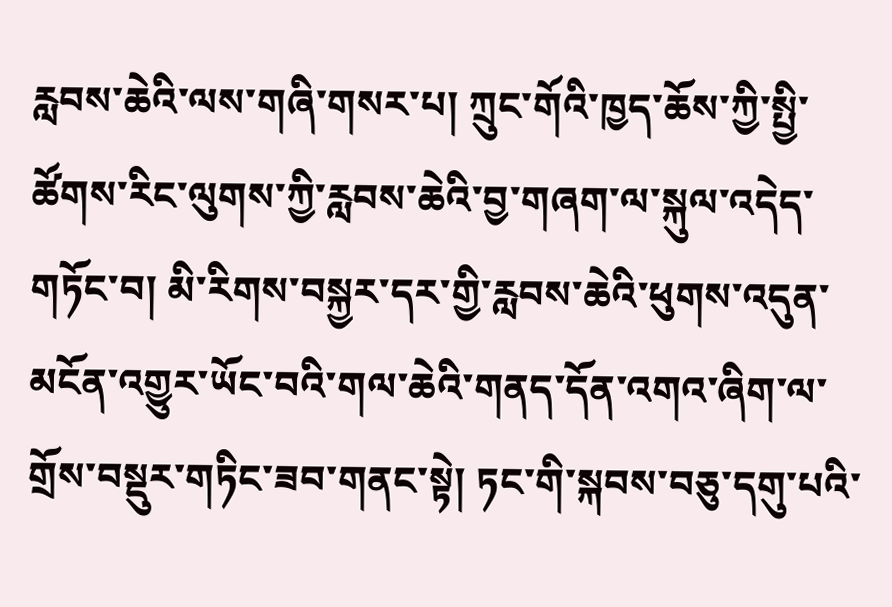རླབས་ཆེའི་ལས་གཞི་གསར་པ། ཀྲུང་གོའི་ཁྱད་ཆོས་ཀྱི་སྤྱི་ཚོགས་རིང་ལུགས་ཀྱི་རླབས་ཆེའི་བྱ་གཞག་ལ་སྐུལ་འདེད་གཏོང་བ། མི་རིགས་བསྐྱར་དར་གྱི་རླབས་ཆེའི་ཕུགས་འདུན་མངོན་འགྱུར་ཡོང་བའི་གལ་ཆེའི་གནད་དོན་འགའ་ཞིག་ལ་གྲོས་བསྡུར་གཏིང་ཟབ་གནང་སྟེ། ཏང་གི་སྐབས་བཅུ་དགུ་པའི་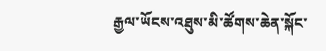རྒྱལ་ཡོངས་འཐུས་མི་ཚོགས་ཆེན་སྐོང་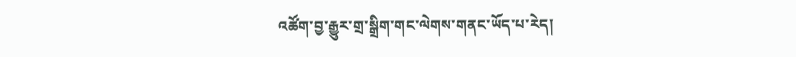འཚོག་བྱ་རྒྱུར་གྲ་སྒྲིག་གང་ལེགས་གནང་ཡོད་པ་རེད།